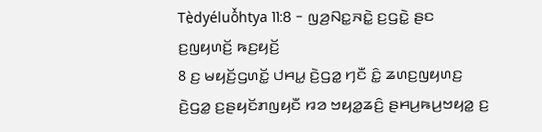Tè̤dyéluô̌htya 11:8 - ꤜꤤ꤬ꤡꤢ꤭ꤏꤢꤧ꤭ ꤢ꤬ꤞꤢꤧ꤭ ꤔꤢ ꤢ꤬ꤜꤟꤛꤢꤩ꤬ ꤒꤢ꤬ꤟꤢꤩ꤬
8 ꤢ꤬ ꤗꤟꤢꤩ꤬ꤞꤛꤢꤩ꤭ ꤓꤌꤣ꤭ ꤢꤧ꤬ꤞꤤ꤭ ꤚꤢꤪ ꤢꤨ꤭ ꤘꤛꤢ꤬ꤜꤟꤛꤢ꤬ ꤢꤧ꤬ꤞꤤ꤭ ꤢ꤬ꤔꤟꤢꤩꤊꤜꤟꤢꤪ ꤙꤤ ꤠꤟꤤ꤭ꤘꤢꤨ꤬ ꤔꤌꤣ꤬ꤒꤣ꤬ꤠꤟꤤ꤭ ꤢ꤬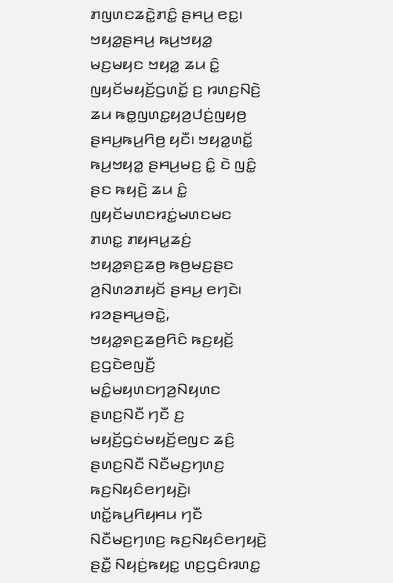ꤊꤜꤛꤢꤘꤢꤧ꤭ꤊꤢꤨ꤭ ꤔꤌꤣ꤬ ꤕꤢ꤭꤯ ꤠꤟꤤ꤭ꤔꤌꤣ꤬ ꤒꤣ꤬ꤠꤟꤤ꤭ ꤗꤢ꤬ꤗꤟꤢ ꤠꤟꤤ꤭ ꤘꤣ ꤢꤨ꤭ ꤜꤟꤢꤩꤗꤟꤢꤩ꤬ꤞꤛꤢꤩ꤭ ꤢ꤬ ꤙꤛꤢ꤬ꤡꤢꤧ꤬ ꤘꤣ ꤒꤥ꤭ꤜꤛꤢ꤭ꤟꤤ꤬ꤓꤢꤦ꤬ꤜꤟꤥ꤬ ꤔꤌꤣ꤬ꤒꤣ꤬ꤖꤥ꤬ ꤟꤢꤪ꤯ ꤠꤟꤤ꤭ꤛꤢꤩ꤭ ꤒꤣ꤬ꤠꤟꤤ꤭ ꤔꤌꤣ꤬ꤗꤢ꤬ ꤢꤨ꤭ ꤢꤧ ꤜꤢꤨ꤭ ꤔꤢ ꤒꤟꤢꤧ꤬ ꤘꤣ ꤢꤨ꤭ ꤜꤟꤢꤩꤗꤛꤢꤙꤢꤦ꤭ꤗꤛꤢꤗꤢ ꤊꤛꤢ꤭ ꤊꤟꤌꤣ꤭ꤘꤢꤦ꤬ ꤠꤟꤤ꤭ꤎꤢ꤬ꤘꤥ꤬ ꤒꤥ꤬ꤗꤢ꤬ꤔꤢ ꤤ꤬ꤡꤛꤤꤊꤟꤢꤩ ꤔꤌꤣ꤬ ꤕꤚꤢꤧ꤯
ꤙꤤꤔꤌꤣ꤬ꤋꤢꤧ꤭, ꤠꤟꤤ꤭ꤎꤢ꤬ꤘꤥ꤬ꤖꤢꤨ ꤒꤢ꤬ꤟꤢꤩ꤬ ꤢ꤬ꤞꤢꤧꤕꤜꤢꤪ꤬ ꤗꤢꤨ꤭ꤗꤟꤛꤢꤚꤤ꤬ꤡꤟꤛꤢ ꤔꤛꤢ꤬ꤡꤢꤪ ꤚꤢꤪ ꤢ꤬ ꤗꤟꤢꤩ꤬ꤞꤢꤦꤗꤟꤢꤩ꤬ꤕꤜꤢ ꤘꤢꤨ꤬ ꤔꤛꤢ꤬ꤡꤢꤪ ꤡꤢꤪꤗꤢ꤬ꤚꤛꤢ꤬ ꤒꤢ꤬ꤡꤟꤢꤨꤕꤚꤟꤢꤧ꤬꤯
ꤛꤢꤩ꤭ꤒꤣ꤬ꤖꤟꤌꤣ ꤚꤢꤪ ꤡꤢꤪꤗꤢ꤬ꤚꤛꤢ꤬ ꤒꤢ꤬ꤡꤟꤢꤨꤕꤚꤟꤢꤧ꤬ ꤔꤢꤪ꤭ ꤡꤟꤢꤦ꤬ꤒꤟꤢ꤭ ꤛꤢ꤬ꤞꤢꤨꤙꤛꤢ꤭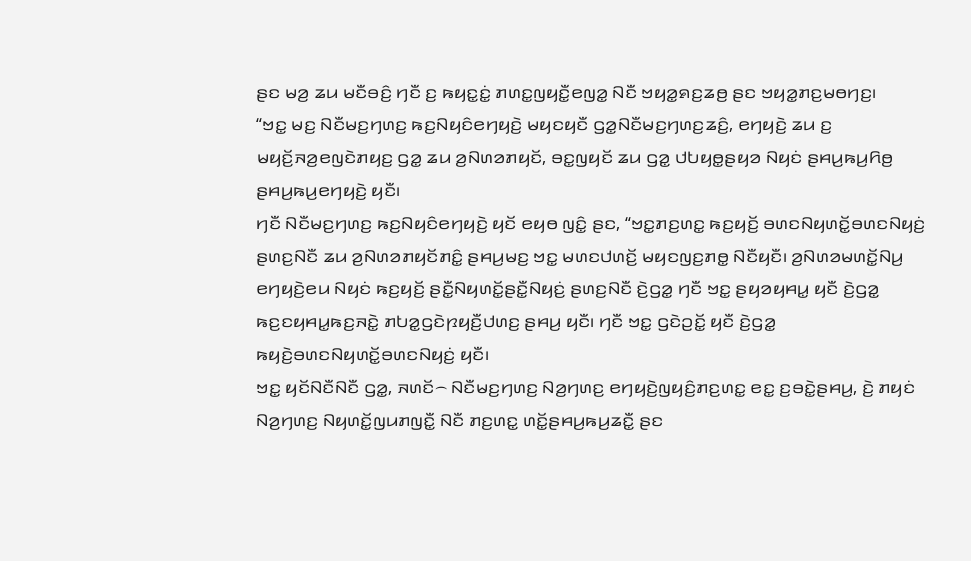ꤔꤢ ꤗꤤ꤬ ꤘꤣ ꤗꤢꤪꤋꤢꤨ꤬ ꤚꤢꤪ ꤢ꤬ ꤒꤟꤢ꤭ꤢꤦ꤭ ꤊꤛꤢ꤭ꤜꤟꤢꤪ꤭ꤕꤜꤤ꤭ ꤡꤢꤪ ꤠꤟꤤ꤭ꤎꤢ꤬ꤘꤥ꤬ ꤔꤢ ꤠꤟꤤ꤭ꤊꤢ꤬ꤗꤥꤚꤢ꤬꤯
“ꤠꤢ꤭ ꤗꤢ꤬ ꤡꤢꤪꤗꤢ꤬ꤚꤛꤢ꤬ ꤒꤢ꤬ꤡꤟꤢꤨꤕꤚꤟꤢꤧ꤬ ꤗꤟꤢꤟꤢꤪ ꤞꤤ꤭ꤡꤢꤪꤗꤢ꤬ꤚꤛꤢ꤬ꤘꤢꤨ꤬, ꤕꤚꤟꤢꤧ꤬ ꤘꤣ ꤢ꤬ ꤗꤟꤢꤩ꤬ꤏꤤ꤬ꤕꤜꤢꤧꤊꤟꤢ꤬ ꤞꤤ꤭ ꤘꤣ ꤤ꤬ꤡꤛꤤꤊꤟꤢꤩ, ꤋꤢ꤭ꤜꤟꤢꤩ ꤘꤣ ꤞꤤ꤭ ꤓꤝꤟꤥ꤭ꤔꤟꤤ ꤡꤟꤢꤦ ꤔꤌꤣ꤬ꤒꤣ꤬ꤖꤥ꤬ ꤔꤌꤣ꤬ꤒꤣ꤬ꤕꤚꤟꤢꤧ꤬ ꤟꤢꤪ꤯
ꤚꤢꤪ ꤡꤢꤪꤗꤢ꤬ꤚꤛꤢ꤬ ꤒꤢ꤬ꤡꤟꤢꤨꤕꤚꤟꤢꤧ꤬ ꤟꤢꤩ ꤕꤟꤥ ꤜꤢꤨ꤭ ꤔꤢ, “ꤠꤢ꤭ꤊꤢ꤬ꤛꤢ꤭ ꤒꤢ꤬ꤟꤢꤩ꤬ ꤋꤛꤢꤡꤟꤛꤢꤩ꤭ꤋꤛꤢꤡꤟꤢꤦ꤬ ꤔꤛꤢ꤬ꤡꤢꤪ ꤘꤣ ꤤ꤬ꤡꤛꤤꤊꤟꤢꤩꤊꤢꤨ꤭ ꤔꤌꤣ꤬ꤗꤢ꤬ ꤠꤢ꤭ ꤗꤛꤢꤓꤛꤢꤩ꤬ ꤗꤟꤢꤜꤢ꤬ꤊꤥ꤭ ꤡꤢꤪꤟꤢꤪ꤯ ꤤ꤬ꤡꤛꤤꤗꤛꤢꤩ꤭ꤡꤣ꤬ ꤕꤚꤟꤢꤧ꤬ꤕꤣ ꤡꤟꤢꤦ ꤒꤢ꤬ꤟꤢꤩ꤬ ꤔꤢꤪ꤭ꤡꤟꤛꤢꤩ꤭ꤔꤢꤪ꤭ꤡꤟꤢꤦ꤬ ꤔꤛꤢ꤬ꤡꤢꤪ ꤢꤧ꤬ꤞꤤ꤭ ꤚꤢꤪ ꤠꤢ꤭ ꤔꤟꤤꤟꤌꤣ꤭ ꤟꤢꤪ ꤢꤧ꤬ꤞꤤ꤭ ꤒꤢ꤬ꤢꤟꤌꤣ꤭ꤒꤢ꤬ꤏꤢꤧ꤭ ꤊꤝꤤ꤭ꤞꤢꤧꤐꤟꤢꤪ꤬ꤓꤛꤢ꤬ ꤔꤌꤣ꤬ ꤟꤢꤪ꤯ ꤚꤢꤪ ꤠꤢ꤭ ꤞꤢꤧꤑꤢꤩ꤭ ꤟꤢꤪ ꤢꤧ꤬ꤞꤤ꤭ ꤒꤟꤢꤧ꤬ꤋꤛꤢꤡꤟꤛꤢꤩ꤭ꤋꤛꤢꤡꤟꤢꤦ꤬ ꤟꤢꤪ꤯
ꤠꤢ꤭ ꤟꤢꤩꤡꤢꤪꤡꤢꤪ ꤞꤤ꤭, ꤏꤛꤢꤩ꤮ ꤡꤢꤪꤗꤢ꤬ꤚꤛꤢ꤬ ꤡꤤ꤬ꤚꤛꤢ꤬ ꤕꤚꤟꤢꤧ꤬ꤜꤟꤢꤨ꤬ꤊꤢ꤬ꤛꤢ꤭ ꤕꤢ꤭ ꤢ꤬ꤋꤢꤧ꤭ꤔꤌꤣ꤬, ꤢꤧ꤬ ꤊꤟꤢꤦ ꤡꤤ꤬ꤚꤛꤢ꤬ ꤡꤟꤛꤢꤩ꤭ꤜꤣꤊꤜꤢꤪ꤭ ꤡꤢꤪ ꤊꤢ꤬ꤛꤢ꤭ ꤛꤢꤩ꤭ꤔꤌꤣ꤬ꤒꤣ꤬ꤘꤢꤪ꤭ ꤔꤢ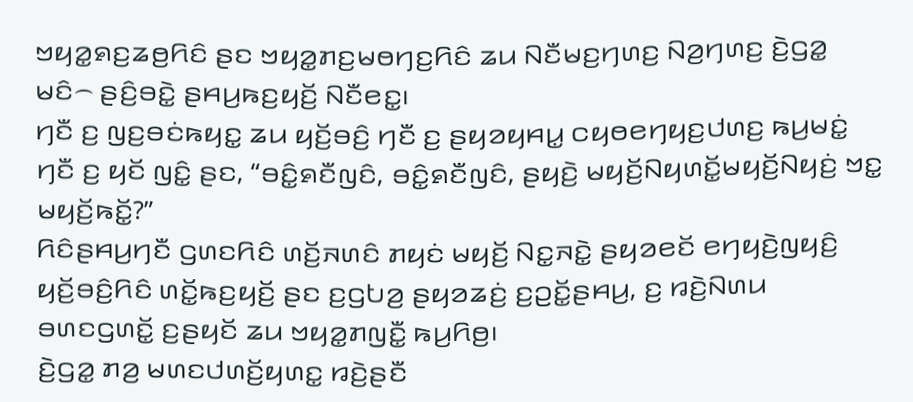ꤠꤟꤤ꤭ꤎꤢ꤬ꤘꤥ꤬ꤖꤢꤨ ꤔꤢ ꤠꤟꤤ꤭ꤊꤢ꤬ꤗꤥꤚꤢ꤬ꤖꤢꤨ ꤘꤣ ꤡꤢꤪꤗꤢ꤬ꤚꤛꤢ꤬ ꤡꤤ꤬ꤚꤛꤢ꤬ ꤢꤧ꤬ꤞꤤ꤭ ꤗꤢꤨ꤮ ꤔꤢꤨ꤬ꤋꤢꤧ꤭ ꤔꤌꤣ꤬ꤒꤢ꤬ꤟꤢꤩ꤬ ꤡꤢꤪꤕꤢ꤭꤯
ꤚꤢꤪ ꤢ꤬ ꤜꤢ꤬ꤋꤢꤦꤒꤟꤢ꤭ ꤘꤣ ꤟꤢꤩ꤬ꤋꤢꤨ꤬ ꤚꤢꤪ ꤢ꤬ ꤔꤟꤤꤟꤌꤣ꤭ ꤍꤟꤥꤕꤚꤟꤢ꤬ꤓꤛꤢ꤬ ꤒꤣ꤬ꤗꤢꤦ꤭ ꤚꤢꤪ ꤢ꤬ ꤟꤢꤩ ꤜꤢꤨ꤭ ꤔꤢ, “ꤋꤢꤨ꤭ꤎꤢꤪꤜꤢꤨ, ꤋꤢꤨ꤭ꤎꤢꤪꤜꤢꤨ, ꤔꤟꤢꤧ꤬ ꤗꤟꤢꤩ꤬ꤡꤟꤛꤢꤩ꤭ꤗꤟꤢꤩ꤬ꤡꤟꤢꤦ꤬ ꤠꤢ꤭ ꤗꤟꤢꤩ꤬ꤒꤢꤩ꤭?”
ꤖꤢꤨꤔꤌꤣ꤬ꤚꤢꤪ ꤞꤛꤢꤖꤢꤨ ꤛꤢꤩ꤬ꤏꤛꤢꤨ ꤊꤟꤢꤦ ꤗꤟꤢꤩ꤬ ꤡꤢ꤭ꤏꤢꤧ꤭ ꤔꤟꤤꤕꤢꤩ ꤕꤚꤟꤢꤧ꤬ꤜꤟꤢꤨ꤬ ꤟꤢꤩ꤬ꤋꤢꤨ꤬ꤖꤢꤨ ꤛꤢꤩ꤭ꤒꤢ꤬ꤟꤢꤩ꤬ ꤔꤢ ꤢ꤬ꤞꤝꤤ꤬ ꤔꤟꤤꤘꤢꤦ꤬ ꤢ꤬ꤑꤢꤩ꤭ꤔꤌꤣ꤬, ꤢ꤬ ꤙꤢꤧ꤬ꤡꤛꤣ ꤋꤛꤢꤞꤛꤢꤩ꤭ ꤢ꤬ꤔꤟꤢꤩ ꤘꤣ ꤠꤟꤤ꤭ꤊꤜꤢꤪ꤭ ꤒꤣ꤬ꤖꤥ꤬꤯
ꤢꤧ꤬ꤞꤤ꤭ ꤊꤤ꤬ ꤗꤛꤢꤓꤛꤢꤩ꤬ꤟꤛꤢ꤭ ꤙꤢꤧ꤬ꤔꤢꤪ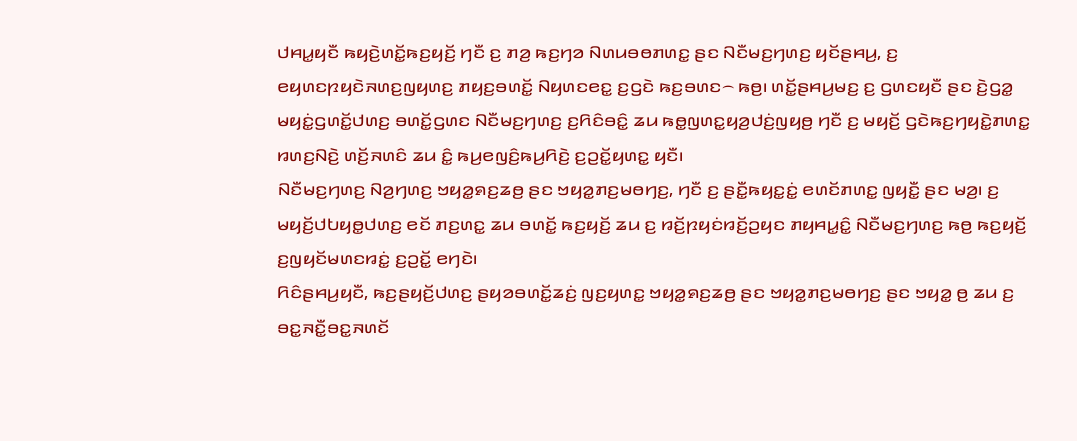ꤓꤌꤣ꤭ꤟꤢꤪ ꤒꤟꤢꤧ꤬ꤛꤢꤩ꤭ꤒꤢ꤬ꤟꤢꤩ꤬ ꤚꤢꤪ ꤢ꤬ ꤊꤤ꤬ ꤒꤢ꤬ꤚꤤ ꤡꤛꤣꤋꤥꤊꤛꤢ꤭ ꤔꤢ ꤡꤢꤪꤗꤢ꤬ꤚꤛꤢ꤬ ꤟꤢꤩꤔꤌꤣ꤬, ꤢ꤬ ꤕꤟꤛꤢꤐꤟꤢꤧꤏꤛꤢ꤬ꤜꤟꤛꤢ꤬ ꤊꤟꤢ꤬ꤋꤛꤢꤩ꤭ ꤡꤟꤛꤢꤕꤢ꤭ ꤢ꤬ꤞꤢꤧ ꤒꤢ꤬ꤋꤛꤢ꤮ ꤒꤥ꤬꤯ ꤛꤢꤩ꤭ꤔꤌꤣ꤬ꤗꤢ꤬ ꤢ꤬ ꤞꤛꤢꤟꤢꤪ ꤔꤢ ꤢꤧ꤬ꤞꤤ꤭ ꤗꤟꤢꤦ꤭ꤞꤛꤢꤩ꤭ꤓꤛꤢ꤬ ꤋꤛꤢꤩ꤭ꤞꤛꤢ ꤡꤢꤪꤗꤢ꤬ꤚꤛꤢ꤬ ꤢ꤬ꤖꤢꤨꤋꤢꤨ꤭ ꤘꤣ ꤒꤥ꤭ꤜꤛꤢ꤭ꤟꤤ꤬ꤓꤢꤦ꤬ꤜꤟꤥ꤬ ꤚꤢꤪ ꤢ꤬ ꤗꤟꤢꤩ꤬ ꤞꤢꤧꤒꤢ꤬ꤚꤟꤢꤧ꤭ꤊꤛꤢ꤭ ꤙꤛꤢ꤬ꤡꤢꤧ꤬ ꤛꤢꤩ꤬ꤏꤛꤢꤨ ꤘꤣ ꤢꤨ꤭ ꤒꤣ꤬ꤕꤜꤢꤨ꤬ꤒꤣ꤬ꤖꤢꤧ꤬ ꤢ꤬ꤑꤢꤩ꤭ꤟꤛꤢ꤭ ꤟꤢꤪ꤯
ꤡꤢꤪꤗꤢ꤬ꤚꤛꤢ꤬ ꤡꤤ꤬ꤚꤛꤢ꤬ ꤠꤟꤤ꤭ꤎꤢ꤬ꤘꤥ꤬ ꤔꤢ ꤠꤟꤤ꤭ꤊꤢ꤬ꤗꤥꤚꤢ꤬, ꤚꤢꤪ ꤢ꤬ ꤔꤢꤪ꤭ꤒꤟꤢ꤭ꤢꤦ꤭ ꤕꤛꤢꤩꤊꤛꤢ꤭ ꤜꤟꤢꤪ꤭ ꤔꤢ ꤗꤤ꤬꤯ ꤢ꤬ ꤗꤟꤢꤩ꤬ꤓꤝꤟꤥ꤭ꤓꤛꤢ꤬ ꤕꤢꤩ ꤊꤢ꤬ꤛꤢ꤭ ꤘꤣ ꤋꤛꤢꤩ꤭ ꤒꤢ꤬ꤟꤢꤩ꤬ ꤘꤣ ꤢ꤬ ꤙꤢꤩ꤬ꤐꤟꤢꤦꤙꤢꤩ꤬ꤑꤟꤢ ꤊꤟꤌꤣ꤭ꤢꤨ꤭ ꤡꤢꤪꤗꤢ꤬ꤚꤛꤢ꤬ ꤒꤥ꤬ ꤒꤢ꤬ꤟꤢꤩ꤬ ꤢ꤬ꤜꤟꤢꤩꤗꤛꤢꤙꤢꤦ꤭ ꤢ꤬ꤑꤢꤩ꤭ ꤕꤚꤢꤧ꤯
ꤖꤢꤨꤔꤌꤣ꤬ꤟꤢꤪ, ꤒꤢ꤬ꤔꤟꤢꤩ꤬ꤓꤛꤢ꤬ ꤔꤟꤤꤋꤛꤢꤩ꤭ꤘꤢꤦ꤬ ꤜꤢ꤬ꤟꤛꤢ꤭ ꤠꤟꤤ꤭ꤎꤢ꤬ꤘꤥ꤬ ꤔꤢ ꤠꤟꤤ꤭ꤊꤢ꤬ꤗꤥꤚꤢ꤬ ꤔꤢ ꤠꤟꤤ꤭ ꤥ꤬ ꤘꤣ ꤢ꤬ ꤋꤢ꤭ꤏꤢꤪ꤭ꤋꤢ꤭ꤏꤛꤢꤩ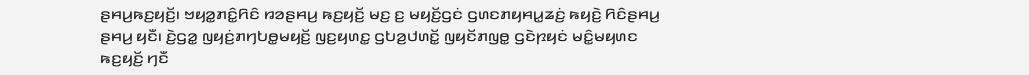ꤔꤌꤣ꤬ꤒꤢ꤬ꤟꤢꤩ꤬꤯ ꤠꤟꤤ꤭ꤊꤢꤨ꤭ꤖꤢꤨ ꤙꤤꤔꤌꤣ꤬ ꤒꤢ꤬ꤟꤢꤩ꤬ ꤗꤢ꤬ ꤢ꤬ ꤗꤟꤢꤩ꤬ꤞꤢꤦ ꤞꤛꤢꤊꤟꤌꤣ꤭ꤘꤢꤦ꤬ ꤒꤟꤢꤧ꤬ ꤖꤢꤨꤔꤌꤣ꤬ ꤔꤌꤣ꤬ ꤟꤢꤪ꤯ ꤢꤧ꤬ꤞꤤ꤭ ꤜꤟꤢꤦ꤬ꤊꤚꤝꤥ꤭ꤗꤟꤢꤩ꤬ ꤜꤢ꤬ꤟꤛꤢ꤭ ꤞꤝꤤ꤬ꤓꤛꤢꤩ꤭ ꤜꤟꤢꤩꤊꤜꤥ꤭ ꤞꤢꤧꤐꤟꤢꤦ ꤗꤢꤨ꤭ꤗꤟꤛꤢ ꤒꤢ꤬ꤟꤢꤩ꤬ ꤚꤢꤪ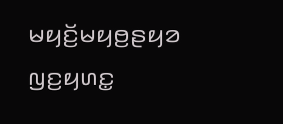ꤗꤟꤢꤩ꤬ꤗꤟꤥ꤬ꤔꤟꤤ ꤜꤢ꤬ꤟꤛꤢ꤭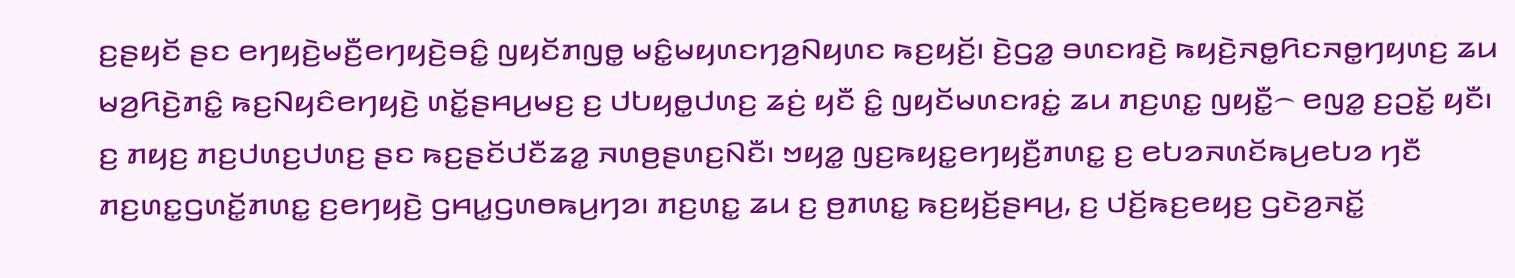ꤢ꤬ꤔꤟꤢꤩ ꤔꤢ ꤕꤚꤟꤢꤧ꤬ꤗꤢꤪ꤬ꤕꤚꤟꤢꤧ꤬ꤋꤢꤨ꤭ ꤜꤟꤢꤩꤊꤜꤥ꤭ ꤗꤢꤨ꤭ꤗꤟꤛꤢꤚꤤ꤬ꤡꤟꤛꤢ ꤒꤢ꤬ꤟꤢꤩ꤬꤯ ꤢꤧ꤬ꤞꤤ꤭ ꤋꤛꤢꤙꤢꤧ꤬ ꤒꤟꤢꤧ꤬ꤏꤥ꤭ꤖꤢꤏꤥ꤭ꤚꤟꤛꤢ꤬ ꤘꤣ ꤗꤤ꤬ꤖꤢꤧ꤬ꤊꤢꤨ꤭ ꤒꤢ꤬ꤡꤟꤢꤨꤕꤚꤟꤢꤧ꤬ ꤛꤢꤩ꤭ꤔꤌꤣ꤬ꤗꤢ꤬ ꤢ꤬ ꤓꤝꤟꤥ꤭ꤓꤛꤢ꤬ ꤘꤢꤦ꤬ ꤟꤢꤪ ꤢꤨ꤭ ꤜꤟꤢꤩꤗꤛꤢꤙꤢꤦ꤭ ꤘꤣ ꤊꤢ꤬ꤛꤢ꤭ ꤜꤟꤢꤪ꤭꤮ ꤕꤜꤤ꤭ ꤢ꤬ꤑꤢꤩ꤭ ꤟꤢꤪ꤯
ꤢ꤬ ꤊꤟꤢ꤬ ꤊꤢ꤬ꤓꤛꤢ꤬ꤓꤛꤢ꤬ ꤔꤢ ꤒꤢ꤬ꤔꤢꤩꤓꤢꤪꤘꤤ꤭ ꤏꤛꤥ꤬ꤔꤛꤢ꤬ꤡꤢꤪ꤯ ꤠꤟꤤ꤭ ꤜꤢ꤬ꤒꤟꤢ꤭ꤕꤚꤟꤢꤪ꤬ꤊꤛꤢ꤭ ꤢ꤬ ꤕꤝꤤꤏꤛꤢꤩꤒꤣ꤬ꤕꤝꤤ ꤚꤢꤪ ꤊꤢ꤬ꤛꤢ꤭ꤞꤛꤢꤩ꤭ꤊꤛꤢ꤭ ꤢ꤬ꤕꤚꤟꤢꤧ꤬ ꤞꤌꤣ꤭ꤞꤛꤥꤒꤣ꤬ꤚꤤ꤯ ꤊꤢ꤬ꤛꤢ꤭ ꤘꤣ ꤢ꤬ ꤥ꤬ꤊꤛꤢ꤭ ꤒꤢ꤬ꤟꤢꤩ꤬ꤔꤌꤣ꤬, ꤢ꤬ ꤓꤢꤩ꤬ꤒꤢ꤬ꤕꤟꤢ꤬ ꤞꤢꤧꤤ꤬ꤏꤢꤩ꤭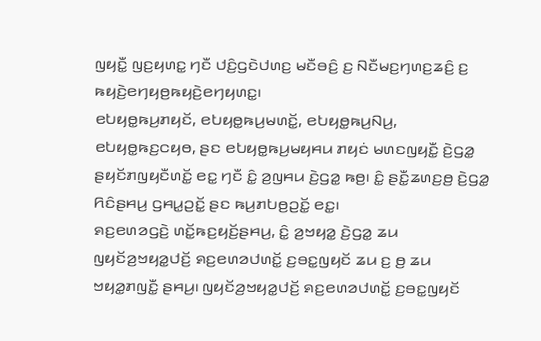ꤜꤟꤢꤪ꤭ ꤜꤢ꤬ꤟꤛꤢ꤭ ꤚꤢꤪ ꤓꤢꤨ꤬ꤞꤢꤧꤓꤛꤢ꤬ ꤗꤢꤪꤋꤢꤨ꤬ ꤢ꤬ ꤡꤢꤪꤗꤢ꤬ꤚꤛꤢ꤬ꤘꤢꤨ꤬ ꤢ꤬ ꤒꤟꤢꤧ꤬ꤕꤚꤟꤥ꤬ꤒꤟꤢꤧ꤬ꤕꤚꤟꤛꤢ꤭꤯
ꤕꤝꤟꤥ꤭ꤒꤣ꤬ꤊꤟꤢꤩ, ꤕꤝꤟꤥ꤭ꤒꤣ꤬ꤗꤛꤢꤩ꤭, ꤕꤝꤟꤥ꤭ꤒꤣ꤬ꤡꤣ꤬, ꤕꤝꤟꤥ꤭ꤒꤢ꤬ꤍꤟꤥ, ꤔꤢ ꤕꤝꤟꤥ꤭ꤒꤣ꤬ꤗꤟꤌꤣ ꤊꤟꤢꤦ ꤗꤛꤢꤜꤟꤢꤪ꤭ ꤢꤧ꤬ꤞꤤ꤭ ꤔꤟꤢꤩꤊꤜꤟꤢꤪꤛꤢꤩ꤭ ꤕꤢ꤭ ꤚꤢꤪ ꤢꤨ꤭ ꤤ꤬ꤜꤌꤣ ꤢꤧ꤬ꤞꤤ꤭ ꤒꤥ꤬꤯ ꤢꤨ꤭ ꤔꤢꤪ꤭ꤘꤛꤢ꤬ꤥ꤬ ꤢꤧ꤬ꤞꤤ꤭ ꤖꤢꤨꤔꤌꤣ꤬ ꤞꤌꤣ꤭ꤑꤢꤩ꤭ ꤔꤢ ꤒꤣ꤬ꤊꤝꤥ꤬ꤑꤢꤩ꤭ ꤕꤢ꤭꤯
ꤎꤢ꤬ꤕꤛꤤꤞꤢꤧ꤬ ꤛꤢꤩ꤭ꤒꤢ꤬ꤟꤢꤩ꤬ꤔꤌꤣ꤬, ꤢꤨ꤭ ꤤ꤬ꤠꤟꤤ꤭ ꤢꤧ꤬ꤞꤤ꤭ ꤘꤣ ꤜꤟꤢꤩꤤ꤬ꤠꤟꤤ꤭ꤓꤢꤩ꤬ ꤎꤢ꤬ꤕꤛꤤꤓꤛꤢꤩ꤭ ꤢ꤬ꤋꤢ꤭ꤜꤟꤢꤩ ꤘꤣ ꤢ꤬ ꤥ꤬ ꤘꤣ ꤠꤟꤤ꤭ꤊꤜꤢꤪ꤭ ꤔꤌꤣ꤬꤯ ꤜꤟꤢꤩꤤ꤬ꤠꤟꤤ꤭ꤓꤢꤩ꤬ ꤎꤢ꤬ꤕꤛꤤꤓꤛꤢꤩ꤭ ꤢ꤬ꤋꤢ꤭ꤜꤟꤢꤩ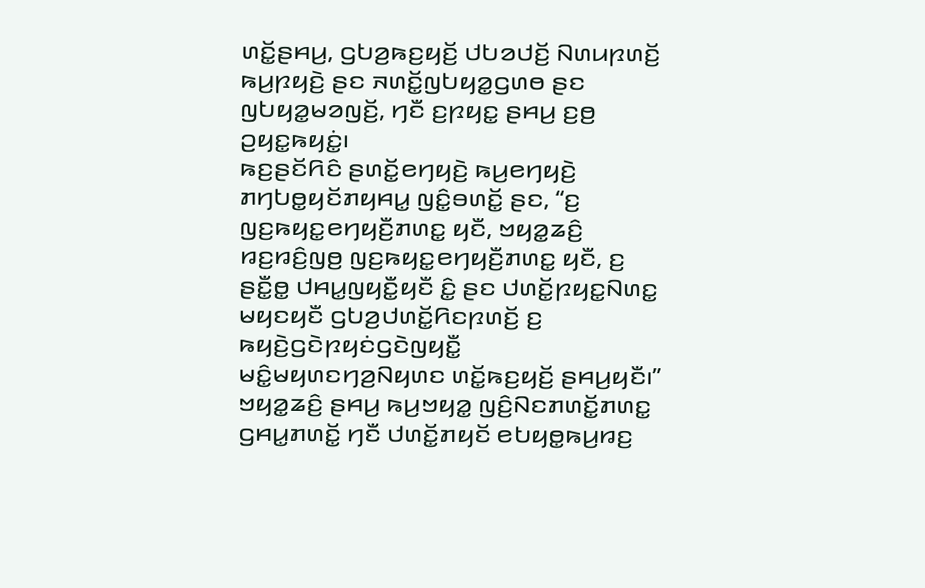ꤛꤢꤩ꤭ꤔꤌꤣ꤬, ꤞꤝꤤ꤬ꤒꤢ꤬ꤟꤢꤩ꤬ ꤓꤝꤤꤓꤢꤩ꤬ ꤡꤛꤣꤐꤛꤢꤩ꤬ ꤒꤣ꤬ꤐꤟꤢꤧ꤬ ꤔꤢ ꤏꤛꤢꤩ꤭ꤜꤝꤟꤤ꤭ꤞꤛꤥ ꤔꤢ ꤜꤝꤟꤤ꤭ꤗꤤꤜꤢꤩ꤬, ꤚꤢꤪ ꤢ꤬ꤐꤟꤢ꤭ ꤔꤌꤣ꤬ ꤢ꤬ꤥ꤬ ꤑꤟꤢ꤭ꤒꤟꤢꤦ꤭꤯
ꤒꤢ꤬ꤔꤢꤩꤖꤢꤨ ꤔꤛꤢꤩ꤭ꤕꤚꤟꤢꤧ꤬ ꤒꤣ꤬ꤕꤚꤟꤢꤧ꤬ ꤊꤚꤝꤥ꤭ꤟꤢꤩꤊꤟꤌꤣ꤭ ꤜꤢꤨ꤭ꤋꤛꤢꤩ꤭ ꤔꤢ, “ꤢ꤬ ꤜꤢ꤬ꤒꤟꤢ꤭ꤕꤚꤟꤢꤪ꤬ꤊꤛꤢ꤭ ꤟꤢꤪ, ꤠꤟꤤ꤭ꤘꤢꤨ꤬ ꤙꤢ꤬ꤙꤢꤨ꤬ꤜꤥ꤬ ꤜꤢ꤬ꤒꤟꤢ꤭ꤕꤚꤟꤢꤪ꤬ꤊꤛꤢ꤭ ꤟꤢꤪ, ꤢ꤬ ꤔꤢꤪ꤭ꤥ꤭ ꤓꤌꤣ꤭ꤜꤟꤢꤪ꤭ꤟꤢꤪ ꤢꤨ꤭ ꤔꤢ ꤓꤛꤢꤩ꤭ꤐꤟꤢ꤭ꤡꤛꤢ꤭ ꤗꤟꤢꤟꤢꤪ ꤞꤝꤤ꤬ꤓꤛꤢꤩ꤭ꤖꤢꤐꤛꤢꤩ꤬ ꤢ꤬ ꤒꤟꤢꤧ꤬ꤞꤢꤧꤐꤟꤢꤦꤞꤢꤧꤜꤟꤢꤪ꤭ ꤗꤢꤨ꤭ꤗꤟꤛꤢꤚꤤ꤬ꤡꤟꤛꤢ ꤛꤢꤩ꤭ꤒꤢ꤬ꤟꤢꤩ꤬ ꤔꤌꤣ꤬ꤟꤢꤪ꤯”
ꤠꤟꤤ꤭ꤘꤢꤨ꤬ ꤔꤌꤣ꤬ ꤒꤣ꤬ꤠꤟꤤ꤭ ꤜꤢꤨ꤬ꤡꤢꤊꤛꤢꤩ꤭ꤊꤛꤢ꤭ ꤞꤌꤣ꤭ꤊꤛꤢꤩ꤭ ꤚꤢꤪ ꤓꤛꤢꤩ꤭ꤊꤟꤢꤩ ꤕꤝꤟꤥ꤭ꤒꤣ꤬ꤙꤢ꤬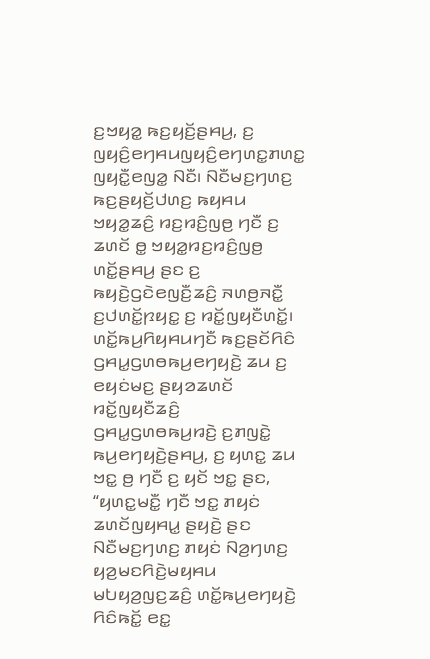ꤢ꤬ꤠꤟꤤ꤭ ꤒꤢ꤬ꤟꤢꤩ꤬ꤔꤌꤣ꤬, ꤢ꤬ ꤜꤟꤢꤨ꤬ꤕꤚꤌꤣꤜꤟꤢꤨ꤬ꤕꤚꤛꤢ꤭ꤊꤛꤢ꤭ ꤜꤟꤢꤪ꤭ꤕꤜꤤ꤭ ꤡꤢꤪ꤯ ꤡꤢꤪꤗꤢ꤬ꤚꤛꤢ꤬ ꤒꤢ꤬ꤔꤟꤢꤩ꤬ꤓꤛꤢ꤬ ꤒꤟꤌꤣ ꤠꤟꤤ꤭ꤘꤢꤨ꤬ ꤙꤢ꤬ꤙꤢꤨ꤬ꤜꤥ꤬ ꤚꤢꤪ ꤢ꤬ ꤘꤛꤢꤩ ꤥ꤭ ꤠꤟꤤ꤭ꤙꤢ꤬ꤙꤢꤨ꤬ꤜꤥ꤬ ꤛꤢꤩ꤭ꤔꤌꤣ꤬ ꤔꤢ ꤢ꤬ ꤒꤟꤢꤧ꤬ꤞꤢꤧꤕꤜꤢꤪ꤬ꤘꤢꤨ꤬ ꤏꤛꤥ꤬ꤏꤢꤪ꤭ ꤢ꤬ꤓꤛꤢꤩ꤭ꤐꤟꤢ꤭ ꤢ꤬ ꤙꤢꤩ꤭ꤜꤟꤢꤪꤛꤢꤩ꤭꤯
ꤛꤢꤩ꤭ꤒꤣ꤬ꤖꤟꤌꤣꤚꤢꤪ ꤒꤢ꤬ꤔꤢꤩꤖꤢꤨ ꤞꤌꤣ꤭ꤞꤛꤥꤒꤣ꤬ꤕꤚꤟꤢꤧ꤬ ꤘꤣ ꤢ꤬ ꤕꤟꤢꤦꤗꤢ꤬ ꤔꤟꤤꤘꤛꤢꤩ ꤙꤢꤩ꤭ꤜꤟꤢꤪꤘꤢꤨ꤬ ꤞꤌꤣ꤭ꤞꤛꤥꤒꤣ꤬ꤙꤢꤧ꤬ ꤢ꤬ꤊꤜꤢꤧ꤭ ꤒꤣ꤬ꤕꤚꤟꤢꤧ꤬ꤔꤌꤣ꤬, ꤢ꤬ ꤟꤛꤢ꤭ ꤘꤣ ꤠꤢ꤭ ꤥ꤬ ꤚꤢꤪ ꤢ꤬ ꤟꤢꤩ ꤠꤢ꤭ ꤔꤢ, “ꤟꤛꤢ꤭ꤗꤢꤪ꤭ ꤚꤢꤪ ꤠꤢ꤭ ꤊꤟꤢꤦ ꤘꤛꤢꤩꤜꤟꤌꤣ꤭ ꤔꤟꤢꤧ꤬ ꤔꤢ ꤡꤢꤪꤗꤢ꤬ꤚꤛꤢ꤬ ꤊꤟꤢꤦ ꤡꤤ꤬ꤚꤛꤢ꤬ ꤟꤤ꤬ꤗꤢꤖꤢꤧ꤬ꤗꤟꤌꤣ ꤗꤝꤟꤤ꤬ꤜꤢ꤬ꤘꤢꤨ꤬ ꤛꤢꤩ꤭ꤒꤣ꤬ꤕꤚꤟꤢꤧ꤬ ꤖꤢꤨꤒꤢꤩ꤭ ꤕꤢ꤭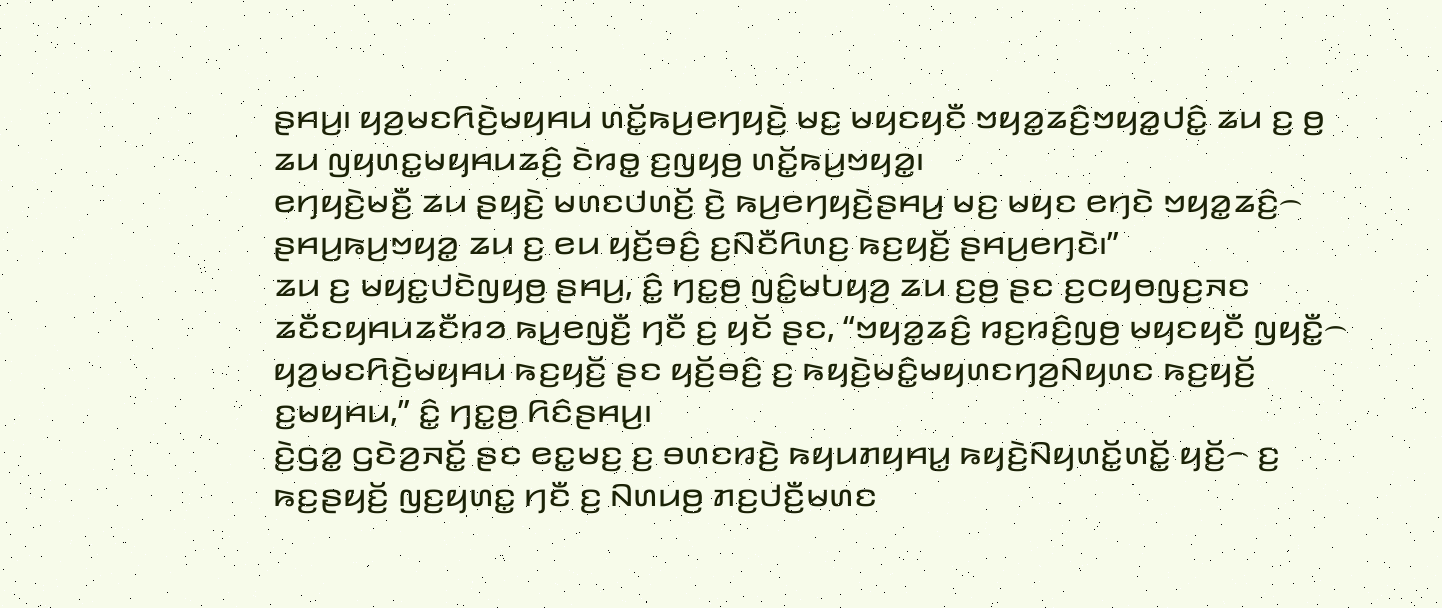ꤔꤌꤣ꤬꤯ ꤟꤤ꤬ꤗꤢꤖꤢꤧ꤬ꤗꤟꤌꤣ ꤛꤢꤩ꤭ꤒꤣ꤬ꤕꤚꤟꤢꤧ꤬ ꤗꤢ꤬ ꤗꤟꤢꤟꤢꤪ ꤠꤟꤤ꤭ꤘꤢꤨ꤬ꤠꤟꤤ꤭ꤓꤢꤨ꤭ ꤘꤣ ꤢ꤬ ꤥ꤬ ꤘꤣ ꤜꤟꤛꤢ꤭ꤗꤟꤌꤣꤘꤢꤨ꤬ ꤢꤧꤙꤥ꤭ ꤢ꤬ꤜꤟꤥ꤬ ꤛꤢꤩ꤭ꤒꤣ꤬ꤠꤟꤤ꤭꤯
ꤕꤚꤟꤢꤧ꤬ꤗꤢꤪ꤬ ꤘꤣ ꤔꤟꤢꤧ꤬ ꤗꤛꤢꤓꤛꤢꤩ꤬ ꤢꤧ꤬ ꤒꤣ꤬ꤕꤚꤟꤢꤧ꤬ꤔꤌꤣ꤬ ꤗꤢ꤬ ꤗꤟꤢ ꤕꤚꤢꤧ ꤠꤟꤤ꤭ꤘꤢꤨ꤬꤮ ꤔꤌꤣ꤬ꤒꤣ꤬ꤠꤟꤤ꤭ ꤘꤣ ꤢ꤬ ꤕꤣ ꤟꤢꤩ꤬ꤋꤢꤨ꤬ ꤢ꤬ꤡꤢꤪꤖꤛꤢ꤬ ꤒꤢ꤬ꤟꤢꤩ꤬ ꤔꤌꤣ꤬ꤕꤚꤢꤧ꤯”
ꤘꤣ ꤢ꤬ ꤗꤟꤢ꤭ꤓꤢꤧꤜꤟꤥ꤬ ꤔꤌꤣ꤬, ꤢꤨ꤭ ꤚꤢ꤭ꤥ꤬ ꤜꤢꤨ꤭ꤗꤝꤟꤤ꤬ ꤘꤣ ꤢ꤬ꤥ꤬ ꤔꤢ ꤢ꤬ꤍꤟꤥꤜꤢ꤬ꤏꤢ ꤘꤢꤪꤢꤟꤌꤣꤘꤢꤪꤙꤤ ꤒꤣ꤬ꤕꤜꤢꤪ꤬ ꤚꤢꤪ ꤢ꤬ ꤟꤢꤩ ꤔꤢ, “ꤠꤟꤤ꤭ꤘꤢꤨ꤬ ꤙꤢ꤬ꤙꤢꤨ꤬ꤜꤥ꤬ ꤗꤟꤢꤟꤢꤪ ꤜꤟꤢꤪ꤭꤮ ꤟꤤ꤬ꤗꤢꤖꤢꤧ꤬ꤗꤟꤌꤣ ꤒꤢ꤬ꤟꤢꤩ꤬ ꤔꤢ ꤟꤢꤩ꤬ꤋꤢꤨ꤬ ꤢ꤬ ꤒꤟꤢꤧ꤬ꤗꤢꤨ꤭ꤗꤟꤛꤢꤚꤤ꤬ꤡꤟꤛꤢ ꤒꤢ꤬ꤟꤢꤩ꤬ ꤢ꤬ꤗꤟꤌꤣ,” ꤢꤨ꤭ ꤚꤢ꤭ꤥ꤬ ꤖꤢꤨꤔꤌꤣ꤬꤯
ꤢꤧ꤬ꤞꤤ꤭ ꤞꤢꤧꤤ꤬ꤏꤢꤩ꤭ ꤔꤢ ꤕꤢ꤭ꤗꤢ꤬ ꤢ꤬ ꤋꤛꤢꤙꤢꤧ꤬ ꤒꤟꤣꤊꤟꤌꤣ꤭ ꤒꤟꤢꤧ꤬ꤡꤟꤛꤢꤩ꤭ꤛꤢꤩ꤭ ꤟꤢꤩ꤬꤮ ꤢ꤬ ꤒꤢ꤬ꤔꤟꤢꤩ꤬ ꤜꤢ꤬ꤟꤛꤢ꤭ ꤚꤢꤪ ꤢ꤬ ꤡꤛꤣꤥ꤬ ꤊꤢ꤬ꤓꤢꤪ꤬ꤗꤛꤢ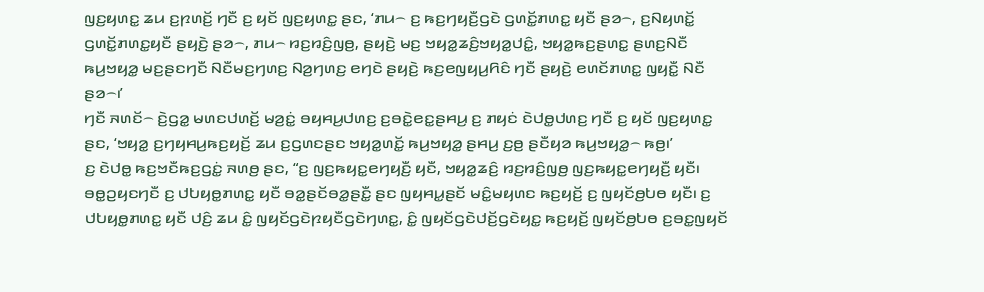ꤜꤢ꤬ꤟꤛꤢ꤭ ꤘꤣ ꤢ꤬ꤐꤛꤢꤩ꤬ ꤚꤢꤪ ꤢ꤬ ꤟꤢꤩ ꤜꤢ꤬ꤟꤛꤢ꤭ ꤔꤢ, ‘ꤊꤣ꤮ ꤢ꤬ ꤒꤢ꤬ꤚꤟꤢꤪ꤬ꤞꤢꤧ ꤞꤛꤢꤩ꤭ꤊꤛꤢ꤭ ꤟꤢꤪ ꤔꤤ꤮, ꤢ꤬ꤡꤟꤛꤢꤩ꤭ ꤞꤛꤢꤩ꤭ꤊꤛꤢ꤭ꤟꤢꤪ ꤔꤟꤢꤧ꤬ ꤔꤤ꤮, ꤊꤣ꤮ ꤙꤢ꤬ꤙꤢꤨ꤬ꤜꤥ꤬, ꤔꤟꤢꤧ꤬ ꤗꤢ꤬ ꤠꤟꤤ꤭ꤘꤢꤨ꤬ꤠꤟꤤ꤭ꤓꤢꤨ꤭, ꤠꤟꤤ꤭ꤒꤢ꤬ꤔꤛꤢ꤭ ꤔꤛꤢ꤬ꤡꤢꤪ ꤒꤣ꤬ꤠꤟꤤ꤭ ꤗꤢ꤬ꤔꤢꤚꤢꤪ ꤡꤢꤪꤗꤢ꤬ꤚꤛꤢ꤬ ꤡꤤ꤬ꤚꤛꤢ꤬ ꤕꤚꤢꤧ ꤔꤟꤢꤧ꤬ ꤒꤢ꤬ꤕꤜꤟꤣ꤬ꤖꤢꤨ ꤚꤢꤪ ꤔꤟꤢꤧ꤬ ꤕꤛꤢꤩꤊꤛꤢ꤭ ꤜꤟꤢꤪ꤭ ꤡꤢꤪ ꤔꤤ꤮꤯’
ꤚꤢꤪ ꤏꤛꤢꤩ꤮ ꤢꤧ꤬ꤞꤤ꤭ ꤗꤛꤢꤓꤛꤢꤩ꤬ ꤗꤤ꤬ꤢꤦ꤭ ꤋꤟꤌꤣ꤬ꤓꤛꤢ꤬ ꤢ꤬ꤋꤢꤧ꤭ꤕꤢ꤭ꤔꤌꤣ꤬ ꤢ꤬ ꤊꤟꤢꤦ ꤢꤧꤓꤥ꤭ꤓꤛꤢ꤬ ꤚꤢꤪ ꤢ꤬ ꤟꤢꤩ ꤜꤢ꤬ꤟꤛꤢ꤭ ꤔꤢ, ‘ꤠꤟꤤ꤭ ꤢ꤬ꤚꤟꤌꤣ꤬ꤒꤢ꤬ꤟꤢꤩ꤬ ꤘꤣ ꤢ꤬ꤞꤛꤢꤔꤢ ꤠꤟꤤ꤭ꤛꤢꤩ꤭ ꤒꤣ꤬ꤠꤟꤤ꤭ ꤔꤌꤣ꤬ ꤢ꤬ꤥ꤬ ꤔꤢꤪꤟꤤ ꤒꤣ꤬ꤠꤟꤤ꤭꤮ ꤒꤥ꤬꤯’
ꤢ꤬ ꤢꤧꤓꤥ꤭ ꤒꤢ꤬ꤠꤢꤪꤒꤢ꤬ꤞꤢꤦ꤭ ꤏꤛꤥ꤬ ꤔꤢ, “ꤢ꤬ ꤜꤢ꤬ꤒꤟꤢ꤭ꤕꤚꤟꤢꤪ꤬ ꤟꤢꤪ, ꤠꤟꤤ꤭ꤘꤢꤨ꤬ ꤙꤢ꤬ꤙꤢꤨ꤬ꤜꤥ꤬ ꤜꤢ꤬ꤒꤟꤢ꤭ꤕꤚꤟꤢꤪ꤬ ꤟꤢꤪ꤯ ꤋꤥ꤭ꤑꤟꤢꤚꤢꤪ ꤢ꤬ ꤓꤝꤟꤥ꤭ꤊꤛꤢ꤭ ꤟꤢꤪ ꤋꤤ꤭ꤔꤢꤩꤋꤤ꤭ꤔꤢꤪ꤭ ꤔꤢ ꤜꤟꤌꤣ꤭ꤔꤢꤩ ꤗꤢꤨ꤭ꤗꤟꤛꤢ ꤒꤢ꤬ꤟꤢꤩ꤬ ꤢ꤬ ꤜꤟꤢꤩꤥ꤬ꤝꤥ ꤟꤢꤪ꤯ ꤢ꤬ ꤓꤝꤟꤥ꤭ꤊꤛꤢ꤭ ꤟꤢꤪ ꤓꤢꤨ꤬ ꤘꤣ ꤢꤨ꤭ ꤜꤟꤢꤩꤞꤢꤧꤐꤟꤢꤪꤞꤢꤧꤚꤛꤢ꤭, ꤢꤨ꤭ ꤜꤟꤢꤩꤞꤢꤧꤓꤢꤩ꤬ꤞꤢꤧꤟꤢ꤭ ꤒꤢ꤬ꤟꤢꤩ꤬ ꤜꤟꤢꤩꤥ꤬ꤝꤥ ꤢ꤬ꤋꤢ꤭ꤜꤟꤢꤩ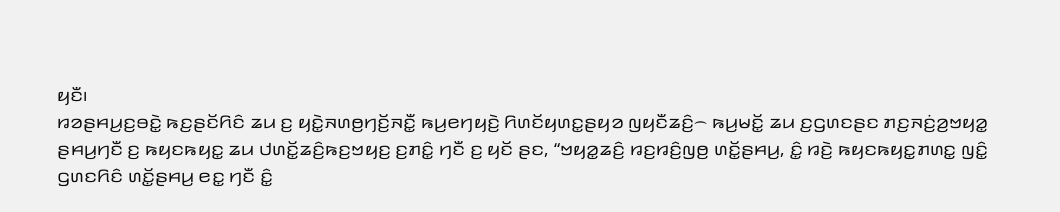ꤟꤢꤪ꤯
ꤙꤤꤔꤌꤣ꤬ꤢ꤬ꤋꤢꤧ꤭ ꤒꤢ꤬ꤔꤢꤩꤖꤢꤨ ꤘꤣ ꤢ꤬ ꤟꤢꤧ꤭ꤏꤛꤥ꤬ꤚꤢꤩ꤬ꤏꤢꤪ꤭ ꤒꤣ꤬ꤕꤚꤟꤢꤧ꤬ ꤖꤛꤢꤩꤟꤛꤢ꤭ꤔꤟꤤ ꤜꤟꤢꤪꤘꤢꤨ꤬꤮ ꤒꤣ꤬ꤗꤢꤩ꤭ ꤘꤣ ꤢ꤬ꤞꤛꤢꤔꤢ ꤊꤢ꤬ꤏꤢꤦ꤬ꤤ꤬ꤠꤟꤤ꤭ ꤔꤌꤣ꤬ꤚꤢꤪ ꤢ꤬ ꤒꤟꤢꤒꤟꤢ꤭ ꤘꤣ ꤓꤛꤢꤩ꤭ꤘꤢꤨ꤬ꤒꤢ꤬ꤠꤟꤢ꤬ ꤢ꤬ꤊꤢꤨ꤭ ꤚꤢꤪ ꤢ꤬ ꤟꤢꤩ ꤔꤢ, “ꤠꤟꤤ꤭ꤘꤢꤨ꤬ ꤙꤢ꤬ꤙꤢꤨ꤬ꤜꤥ꤬ ꤛꤢꤩ꤭ꤔꤌꤣ꤬, ꤢꤨ꤭ ꤙꤢꤧ꤬ ꤒꤟꤢꤒꤟꤢ꤭ꤊꤛꤢ꤭ ꤜꤢꤨ꤭ ꤞꤛꤢꤖꤢꤨ ꤛꤢꤩ꤭ꤔꤌꤣ꤬ ꤕꤢ꤭ ꤚꤢꤪ ꤢꤨ꤭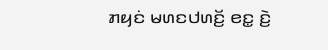ꤊꤟꤢꤦ ꤗꤛꤢꤓꤛꤢꤩ꤬ ꤕꤢ꤭ ꤢꤧ꤬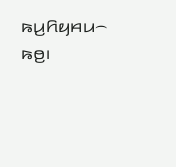ꤒꤣ꤬ꤖꤟꤌꤣ꤮ ꤒꤥ꤬꤯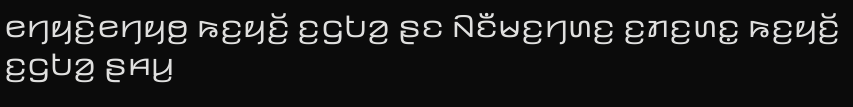ꤕꤚꤟꤢꤧ꤬ꤕꤚꤟꤥ꤬ ꤒꤢ꤬ꤟꤢꤩ꤬ ꤢ꤬ꤞꤝꤤ꤬ ꤔꤢ ꤡꤢꤪꤗꤢ꤬ꤚꤛꤢ꤬ ꤢ꤬ꤊꤢ꤬ꤛꤢ꤭ ꤒꤢ꤬ꤟꤢꤩ꤬ ꤢ꤬ꤞꤝꤤ꤬ ꤔꤌꤣ꤬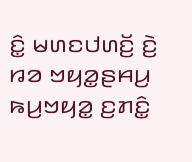ꤢꤨ꤭ ꤗꤛꤢꤓꤛꤢꤩ꤬ ꤢꤧ꤬ ꤙꤤ ꤠꤟꤤ꤭ꤔꤌꤣ꤬ ꤒꤣ꤬ꤠꤟꤤ꤭ ꤢ꤬ꤊꤢꤨ꤭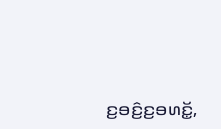ꤢ꤬ꤋꤢꤨ꤬ꤢ꤬ꤋꤛꤢꤩ꤭,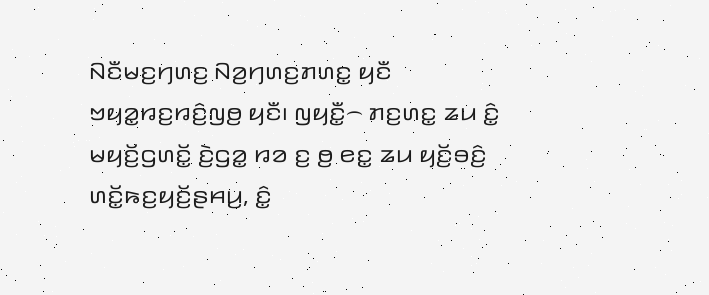ꤡꤢꤪꤗꤢ꤬ꤚꤛꤢ꤬ ꤡꤤ꤬ꤚꤛꤢ꤬ꤊꤛꤢ꤭ ꤟꤢꤪ ꤠꤟꤤ꤭ꤙꤢ꤬ꤙꤢꤨ꤬ꤜꤥ꤬ ꤟꤢꤪ꤯ ꤜꤟꤢꤪ꤭꤮ ꤊꤢ꤬ꤛꤢ꤭ ꤘꤣ ꤢꤨ꤭ ꤗꤟꤢꤩ꤬ꤞꤛꤢꤩ꤭ ꤢꤧ꤬ꤞꤤ꤭ ꤙꤤ ꤢ꤬ ꤥ꤬ ꤕꤢ꤭ ꤘꤣ ꤟꤢꤩ꤬ꤋꤢꤨ꤬ ꤛꤢꤩ꤭ꤒꤢ꤬ꤟꤢꤩ꤬ꤔꤌꤣ꤬, ꤢꤨ꤭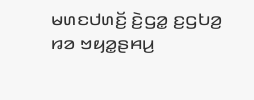ꤗꤛꤢꤓꤛꤢꤩ꤬ ꤢꤧ꤬ꤞꤤ꤭ ꤢ꤬ꤞꤝꤤ꤬ ꤙꤤ ꤠꤟꤤ꤭ꤔꤌꤣ꤬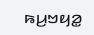ꤒꤣ꤬ꤠꤟꤤ꤭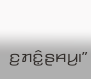ꤢ꤬ꤊꤢꤨ꤭ꤔꤌꤣ꤬꤯”